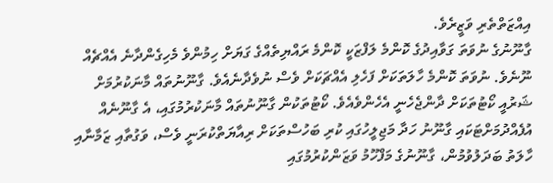އިއްޒަތްތެރި ވަޒީރެވެ.
ގާނޫނުގެ ނުވަތަ ގަވާއިދުގެ ކޮންމެ ލަފްޒަކީ ކޮންމެ ރައްޔިތެއްގެ ގަޔަށް ހިމުންވެ މެހިގެންދާނެ އެއްޗެއް ނޫނެވެ. ނުވަތަ ކޮންމެ ހާލަތަކަށް ފަހެލި އެއްޗަކަށް ވެސް ނުވެދާނެއެވެ. ގާނޫނުތައް މާނަކުރުމަށް ޝަރުއީ ކޯޓުތަކަށް ދާންޖެހެނީ އެހެންވެއެވެ. ކޯޓުތަކުން ގާނޫނުތައް މާނަކުރުމުގައި، އެ ގާނޫނެއް އުފެއްދުމަށްޓަކައި ގާނޫނު ހަދާ މަޖިލީހުގައި ކުރި ބަހުސްތަކަށް ރިއާޔަތްކުރަނީ ވެސް، ވަގުތާއި ޒަމާނާއި ހާލަތު ބަދަލުވުމުން، ގާނޫނުގެ މަފްހޫމު ވަޒަންކުރުމުގައި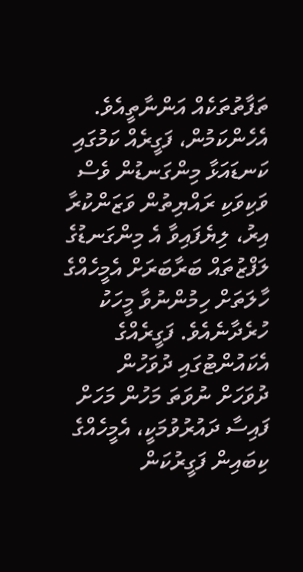ތަފާތުތަކެއް އަންނާތީއެވެ.
އެހެންކަމުން، ފަގީރެއް ކަމުގައި ކަނޑައަޅާ މިންގަނޑުން ވެސް ވަކިވަކި ރައްޔިތުން ވަޒަންކުރާ އިރު، ލިޔެފައިވާ އެ މިންގަނޑުގެ ލަފްޒުތައް ބަރާބަރަށް އެމީހެއްގެ ހާލަތަށް ހިމުންނުވާ މީހަކު ހުރެދާނެއެވެ. ފަގީރެއްގެ އެކައުންޓުގައި ދުވަހުން ދުވަހަށް ނުވަތަ މަހުން މަހަށް ފައިސާ ދައުރުވުމަކީ، އެމީހެއްގެ ކިބައިން ފަގީރުކަން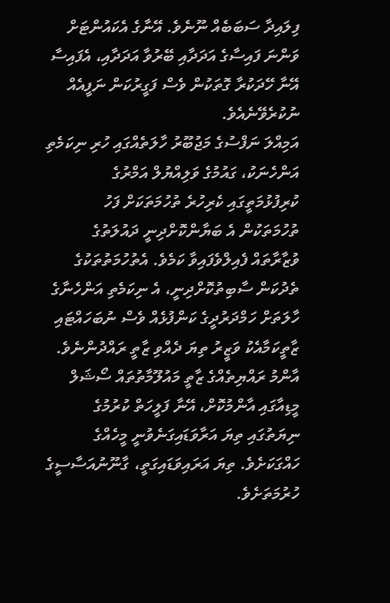ފިލައިދާ ސަބަބެއް ނޫނެވެ. އޭނާގެ އެކައުންޓަށް ވަންނަ ފައިސާގެ އަދަދާއި ބޭރުވާ އަދަދާއި، އެފައިސާ އޭނާ ހޭދަކުރާ ގޮތަކުން ވެސް ފަގީރުކަން ނަފީއެއް ނުކުރެވޭނެއެވެ.
އަމިއްލަ ނަފްސުގެ މަޖުބޫރު ހާލަތެއްގައި ހުރި ނިކަމެތި އަންހެނަކު، ގައުމުގެ ވަލިއްޔުލް އަމްރުގެ ކުރިފުޅުމަތީގައި ކެރިހުރެ ތުހުމަތަކަށް ފަހު ތުހުމަތަކުން އެ ބަޔާންކޮށްދިނީ ދައުލަތުގެ ވުޒާރާތައް ފެއިލްވެފައިވާ ކަމެވެ. އެތުހުމަތުތަކުގެ ތެދުކަން ސާބިތުކޮށްދިނީ، އެ ނިކަމެތި އަންހެނާގެ ހާލަތަށް ހަމްދަރުދީގެ ކަންފުޅެއް ވެސް ނުބަހައްޓައި ޒާތީކަމާއެކު ވަޒީރު ތިޔަ ދެއްވި ޒާތީ ރައްދުންނެވެ.
އާންމު ރައްޔިތެއްގެ ޒާތީ މައުލޫމާތުތައް ސޯޝަލް މީޑިއާގައި އާންމުކޮށް، އޭނާ ފަލީހަތް ކުރުމުގެ ނިޔަތުގައި ތިޔަ އަރާވަޑައިގަނެވުނީ މީހެއްގެ ހައްގަކަށެވެ. ތިޔަ އަރައިވަޑައިގަތީ، ގާނޫނުއަސާސީގެ ހުރުމަތަށެވެ.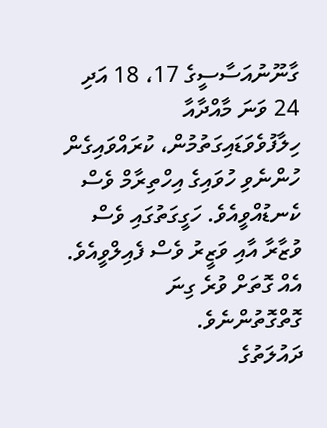ގާނޫނުއަސާސީގެ 17، 18 އަދި 24 ވަނަ މާއްދާއާ ހިލާފުވެވަޑައިގަތުމުން، ކުރައްވައިގެން ހުންނެވި ހުވައިގެ އިހްތިރާމް ވެސް ކެނޑުއްވީއެވެ. ހަގީގަތުގައި ވެސް ވުޒާރާ އާއި ވަޒީރު ވެސް ފެއިލްވީއެވެ. އެއް ގޮތަށް ވުރެ ގިނަ ގޮތްގޮތުންނެވެ.
ދައުލަތުގެ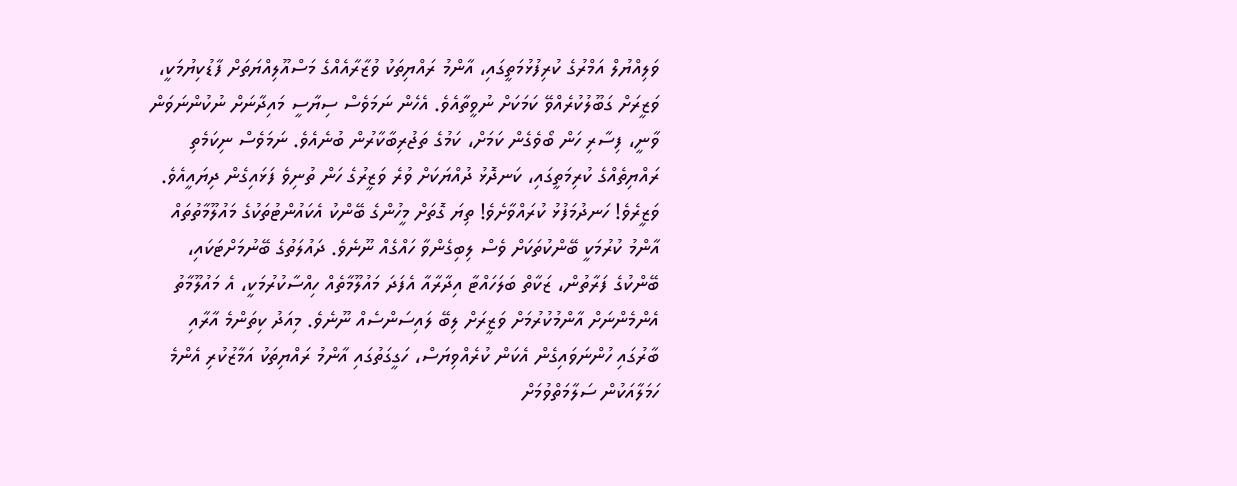ވަލިއްޔުލް އަމްރުގެ ކުރިފުޅުމަތީގައި، އާންމު ރައްޔިތަކު ވުޒާރާއެއްގެ މަސްއޫލިއްޔަތަށް ފާޑުކިޔުމަކީ، ވަޒީރަށް ގަބޫލުކުރެއްވޭ ކަމަކަށް ނުވީތާއެވެ. އެހެން ނަމަވެސް ސިޔާސީ މައިދާނަށް ނުކުންނަވަން ވާނީ، ފިސާރި ހަން ބޯވެގެން ކަމަށް، ކަމުގެ ތަޖުރިބާކާރުން ބުނެއެވެ. ނަމަވެސް ނިކަމެތި ރައްޔިތެއްގެ ކުރިމަތީގައި، ކަނދޮޅު ދުއްޔަކަށް ވުރެ ވަޒީރުގެ ހަން ތުނިވެ ފަޅައިގެން ދިޔައީއެވެ.
ވަޒީރެވެ! ހަނދުމަފުޅު ކުރައްވާށެވެ! ތިޔަ ގޮތަށް މީހުންގެ ބޭންކު އެކައުންޓުތަކުގެ މައުލޫމާތުތައް އާންމު ކުރުމަކީ ބޭންކުތަކަށް ވެސް ލިބިގެންވާ ހައްގެއް ނޫނެވެ. ދައުލަތުގެ ބޭނުމަށްޓަކައި، ބޭންކުގެ ފަރާތުން، ޒަކާތް ބަލަހައްޓާ އިދާރާއާ އެފަދަ މައުލޫމާތެއް ހިއްސާކުރުމަކީ، އެ މައުލޫމާތު އެންމެންނަށް އާންމުކުރުމަށް ވަޒީރަށް ލިބޭ ލައިސަންސެއް ނޫނެވެ. މިއަދު ކިތަންމެ އާރާއި ބާރުގައި ހުންނަވައިގެން އެކަން ކުރެއްވިޔަސް، ހަގީގަތުގައި އާންމު ރައްޔިތަކު އަމާޒުކުރި އެންމެ ހަމަލާއަކުން ސަލާމަތްވުމަށް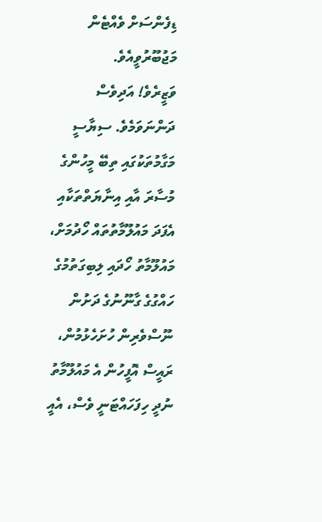ޑިފެންސަށް ވެއްޓެން މަޖުބޫރުވީއެވެ.
ވަޒީރެވެ! އަދިވެސް ދަންނަވަމެވެ. ސިޔާސީ މަގާމުތަކުގައި ތިބޭ މީހުންގެ މުސާރަ އާއި އިނާޔަތްތަކާއި އެފަދަ މައުލޫމާތުތައް ހޯދުމަށް، މައުލޫމާތު ހޯދައި ލިބިގަތުމުގެ ހައްގުގެ ގާނޫނުގެ ދަށުން ނޫސްވެރިން ހުށަހެޅުމުން، ރައީސް އޮފީހުން އެ މައުލޫމާތު ނުދީ ހިފަހައްޓަނީ ވެސް، އެއީ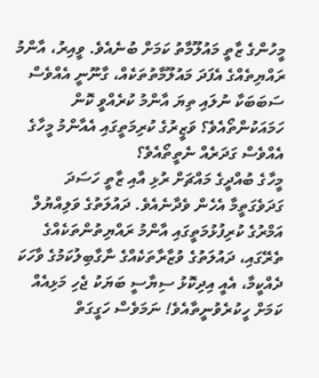މީހުންގެ ޒާތީ މައުލޫމާތު ކަމަށް ބުނެއެވެ. ވީއިރު، އާންމު ރައްޔިތެއްގެ އެފަދަ މައުލޫމާތުތަކެއް، ގާނޫނީ އެއްވެސް ސަބަބަކާ ނުލައި ތިޔަ އާންމު ކުރެއްވީ ކޮން ހަމައަކުންތޯއެވެ؟ ވަޒީރުގެ ކުރިމަތީގައި އެއާންމު މީހާގެ އެއްވެސް ގަދަރެއް ނެތީތޯއެވެ؟
މީހާގެ ބުއްދީގެ މައްޗަށް ރުޅި އާއި ޒާތީ ހަސަދަ ގަދަވެގަތީމާ އެހެން ވެދާނެއެވެ. ދައުލަތުގެ ވަލިއްޔުލް އަމްރުގެ ކުރިފުޅުމަތީގައި އާންމު ރައްޔިތުންތަކެއްގެ ތެރޭގައި، ދައުލަތުގެ ވުޒާރާތަކެއްގެ ނާގާބިލުކަމުގެ ވާހަކަ ދެއްކީމާ، އެއީ އިދިކޮޅު ސިޔާސީ ބަޔަކު ޖެހި މަޅިއެއް ކަމަށް ހީކުރެވުނީތާއެވެ! ނަމަވެސް ހަގީގަތް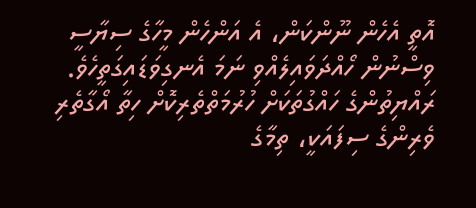އޮތީ އެހެން ނޫންކަން، އެ އަންހެން މީހާގެ ސިޔާސީ ވިސްނުން ހޯއްދަވައިލެއްވި ނަމަ އެނގިވަޑައިގަތީހެވެ.
ރައްޔިތުންގެ ހައްގުތަކަށް ހުރުމަތްތެރިކޮށް ހިތާ އޯގާތެރި ވެރިންގެ ސިފައަކީ، ތިމާގެ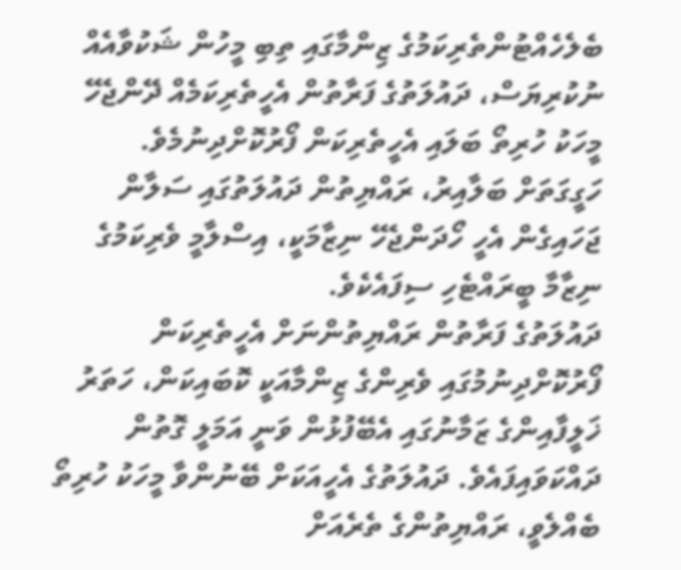ބެލެހެއްޓުންތެރިކަމުގެ ޒިންމާގައި ތިބި މީހުން ޝަކުވާއެއް ނުކުރިޔަސް، ދައުލަތުގެ ފަރާތުން އެހީތެރިކަމެއް ދޭންޖެހޭ މީހަކު ހުރިތޯ ބަލައި އެހީތެރިކަން ފޯރުކޮށްދިނުމެވެ. ހަގީގަތަށް ބަލާއިރު، ރައްޔިތުން ދައުލަތުގައި ސަލާން ޖަހައިގެން އެހީ ހޯދަންޖެހޭ ނިޒާމަކީ، އިސްލާމީ ވެރިކަމުގެ ނިޒާމާ ބީރައްޓެހި ސިފައެކެވެ.
ދައުލަތުގެ ފަރާތުން ރައްޔިތުންނަށް އެހީތެރިކަން ފޯރުކޮށްދިނުމުގައި ވެރިންގެ ޒިންމާއަކީ ކޮބައިކަން، ހަތަރު ޚަލީފާއިންގެ ޒަމާނުގައި އެބޭފުޅުން ވަނީ އަމަލީ ގޮތުން ދައްކަވައިފައެވެ. ދައުލަތުގެ އެހީއަކަށް ބޭނުންވާ މީހަކު ހުރިތޯ ބެއްލެވީ، ރައްޔިތުންގެ ތެރެއަށް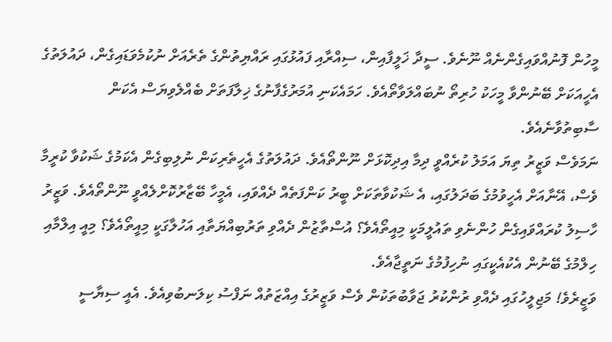މީހުން ފޮނުއްވައިގެންނެއް ނޫނެވެ. ސީދާ ޚަލީފާއިން، ސިއްރާއި ފައުޅުގައި ރައްޔިތުންގެ ތެރެއަށް ނުކުމެވަޑައިގެން، ދައުލަތުގެ އެހީއަކަށް ބޭނުންވާ މީހަކު ހުރިތޯ ނުބައްލަވާތޯއެވެ. ހަމައެކަނި އުމަރުގެފާނުގެ ޚިލާފަތަށް ބެއްލެވިޔަސް އެކަން ސާބިތުވާނެއެވެ.
ނަމަވެސް ވަޒީރު ތިޔަ އަމަލު ކުރެއްވީ ދިމާ އިދިކޮޅަށް ނޫންތޯއެވެ. ދައުލަތުގެ އެހީތެރިކަން ނުލިބިގެން އެކަމުގެ ޝަކުވާ ކުރީމާ ވެސް، އޭނާއަށް އެހީވުމުގެ ބަދަލުގައި، އެ ޝަކުވާތަކަށް ބީރު ކަންފަތެއް ދެއްވައި، އެމީހާ ބޭޒާރުކޮށްލެއްވީ ނޫންތޯއެވެ. ވަޒީރު ހާސިލު ކުރައްވައިގެން ހުންނެވި ތައުލީމަކީ މިއީތޯއެވެ؟ އުސްތާޒުން ދެއްވި ތަރުބިއްޔަތާއި އަހުލާގަކީ މިއީތޯއެވެ؟ މިއީ އިލްމާއި ހިލްމުގެ ބޭނުން އެކުއެކީގައި ނުހިފުމުގެ ނަތީޖާއެވެ.
ވަޒީރެވެ! މަޖިލީހުގައި ދެއްވި ރުންކުރު ޖަވާބުތަކުން ވެސް ވަޒީރުގެ އިއްޒަތުއް ނަފްސު ކިލަނބުވިއެވެ. އެއީ ސިޔާސީ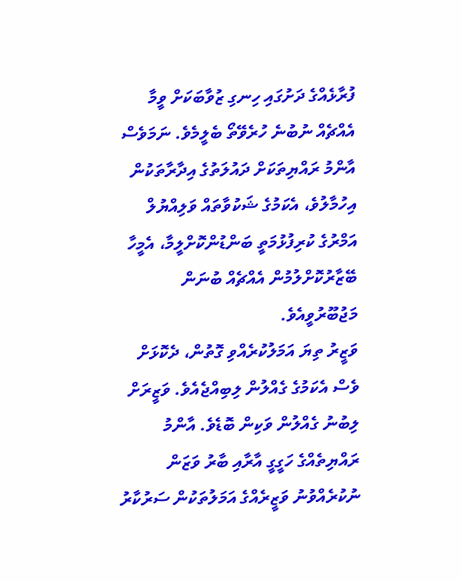ފުރާޅެއްގެ ދަށުގައި ހިނގި ޒުވާބަކަށް ވީމާ އެއްޗެއް ނުބުނެ ހުރެވޭތޯ ބެލީމެވެ. ނަމަވެސް އާންމު ރައްޔިތަކަށް ދައުލަތުގެ އިދާރާތަކުން އިހުމާލުވެ، އެކަމުގެ ޝަކުވާތައް ވަލިއްޔުލް އަމްރުގެ ކުރިފުޅުމަތީ ބަންޑުންކޮށްލީމާ، އެމީހާ ބޭޒާރުކޮށްލުމުން އެއްޗެއް ބުނަން މަޖުބޫރުވީއެވެ.
ވަޒީރު ތިޔަ އަމަލުކުރެއްވި ގޮތުން، ދެކޮޅަށް ވެސް އެކަމުގެ ގެއްލުން ލިބިއްޖެއެވެ. ވަޒީރަށް ލިބުނު ގެއްލުން ވަކިން ބޮޑެވެ. އާންމު ރައްޔިތެއްގެ ހަގީގީ އާރާއި ބާރު ވަޒަން ނުކުރެއްވުނު ވަޒީރެއްގެ އަމަލުތަކުން ސަރުކާރު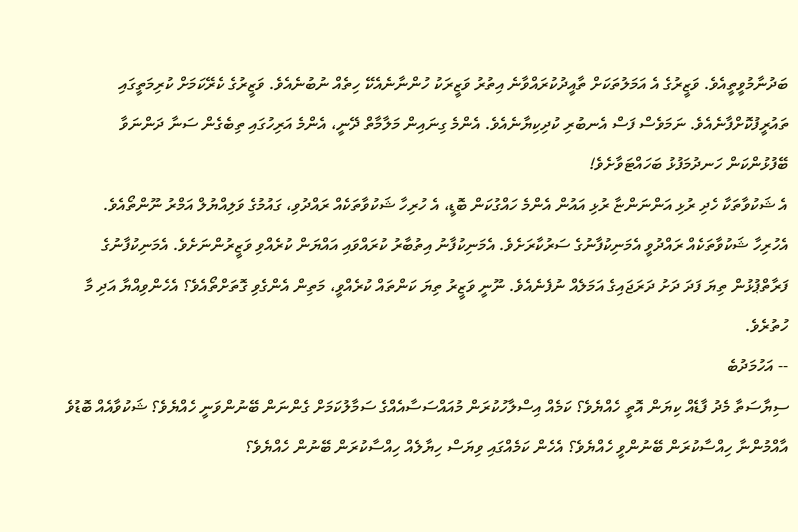ބަދުނާމުވީތީއެވެ. ވަޒީރުގެ އެ އަމަލުތަކަށް ތާއީދުކުރައްވާނެ އިތުރު ވަޒީރަކު ހުންނާނެއެކޭ ހިތެއް ނުބުނެއެވެ. ވަޒީރުގެ ކެރޭކަމަށް ކުރިމަތީގައި ތައުރީފުކޮށްފާނެއެވެ. ނަމަވެސް ފަސް އެނބުރި ކުދިކިޔާނެއެވެ. އެންމެ ގިނައިން މަލާމާތް ދޭނީ، އެންމެ އަރިހުގައި ތިބެގެން ސަނާ ދަންނަވާ ބޭފުޅުންކަން ހަނދުމަފުޅު ބަހައްޓަވާށެވެ!
އެ ޝަކުވާތަކާ ހެދި ރުޅި އަންނަންޏާ ރުޅި އައުން އެންމެ ހައްގުކަން ބޮޑީ، އެ ހުރިހާ ޝަކުވާތަކެއް ރައްދުވި، ގައުމުގެ ވަލިއްޔުލް އަމްރު ނޫންތޯއެވެ. އެހުރިހާ ޝަކުވާތަކެއް ރައްދުވީ އެމަނިކުފާނުގެ ސަރުކާރަށެވެ. އެމަނިކުފާނު އިތުބާރު ކުރައްވައި އައްޔަން ކުރެއްވި ވަޒީރުންނަށެވެ. އެމަނިކުފާނުގެ ފަރާތްޕުޅުން ތިޔަ ފަދަ ދަށު ދަރަޖައިގެ އަމަލެއް ނުފެނެއެވެ. ނޫނީ ވަޒީރު ތިޔަ ކަންތައް ކުރެއްވީ، މަތިން އެންގެވި ގޮތަށްތޯއެވެ؟ އެހެންވިއްޔާ އަދި މާ ހުތުރެވެ.
-- އަހުމަދުބެ
ސިޔާސަތާ މެދު ފާޑެއް ކިޔަން އޮތީ ހެއްޔެވެ؟ ކަމެއް އިސްލާހުކުރަން މުއައްސަސާއެއްގެ ސަމާލުކަމަށް ގެންނަން ބޭނުންވަނީ ހެއްޔެވެ؟ ޝަކުވާއެއް ބޮޑުވެ އާއްމުންނާ ހިއްސާކުރަން ބޭނުންވީ ހެއްޔެވެ؟ އެހެން ކަމެއްގައި ވިޔަސް ހިޔާލެއް ހިއްސާކުރަން ބޭނުން ހެއްޔެވެ؟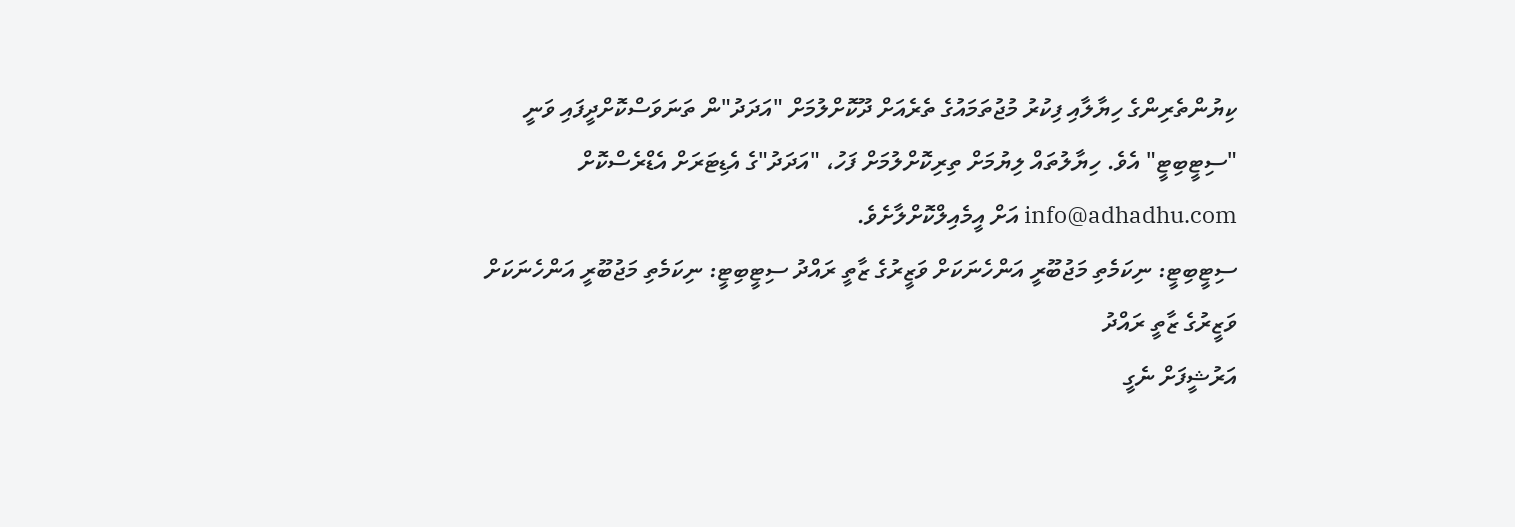ކިޔުންތެރިންގެ ހިޔާލާއި ފިކުރު މުޖުތަމައުގެ ތެރެއަށް ދޫކޮށްލުމަށް "އަދަދު"ން ތަނަވަސްކޮށްދީފައި ވަނީ "ސިޓީބިޓީ" އެވެ. ހިޔާލުތައް ލިޔުމަށް ތިރިކޮށްލުމަށް ފަހު، "އަދަދު"ގެ އެޑިޓަރަށް އެޑްރެސްކޮށް info@adhadhu.com އަށް އީމެއިލްކޮށްލާށެވެ.
ސިޓީބިޓީ: ނިކަމެތި މަޖުބޫރީ އަންހެނަކަށް ވަޒީރުގެ ޒާތީ ރައްދު ސިޓީބިޓީ: ނިކަމެތި މަޖުބޫރީ އަންހެނަކަށް ވަޒީރުގެ ޒާތީ ރައްދު
އަރުޝީފަށް ނެގީ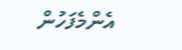އެންމެފަހުން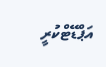އަޕްޑޭޓްކުރީ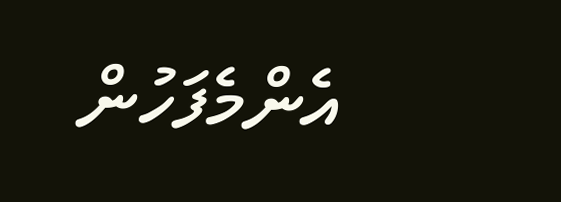އެންމެފަހުން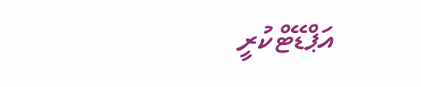އަޕްޑޭޓްކުރީ